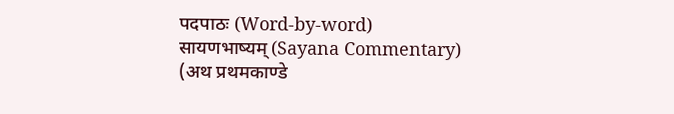पदपाठः (Word-by-word)
सायणभाष्यम् (Sayana Commentary)
(अथ प्रथमकाण्डे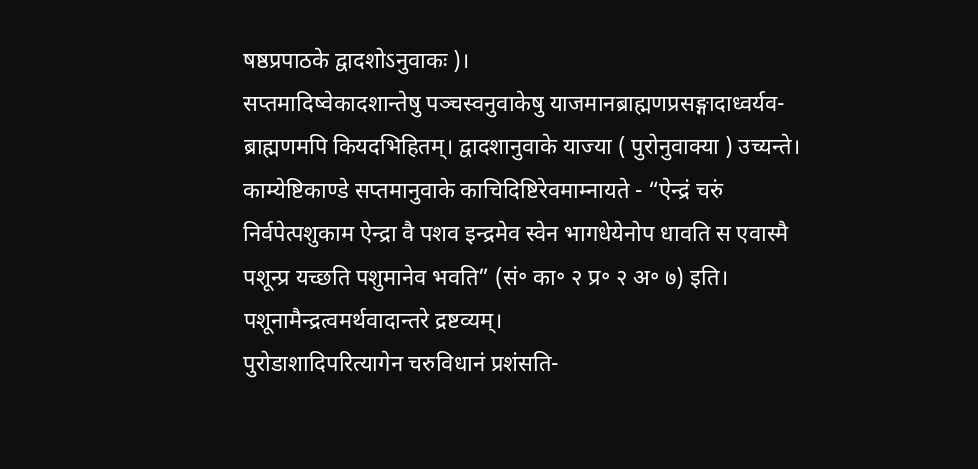षष्ठप्रपाठके द्वादशोऽनुवाकः )।
सप्तमादिष्वेकादशान्तेषु पञ्चस्वनुवाकेषु याजमानब्राह्मणप्रसङ्गादाध्वर्यव-ब्राह्मणमपि कियदभिहितम्। द्वादशानुवाके याज्या ( पुरोनुवाक्या ) उच्यन्ते। काम्येष्टिकाण्डे सप्तमानुवाके काचिदिष्टिरेवमाम्नायते - “ऐन्द्रं चरुं निर्वपेत्पशुकाम ऐन्द्रा वै पशव इन्द्रमेव स्वेन भागधेयेनोप धावति स एवास्मै पशून्प्र यच्छति पशुमानेव भवति” (सं॰ का॰ २ प्र॰ २ अ॰ ७) इति। पशूनामैन्द्रत्वमर्थवादान्तरे द्रष्टव्यम्।
पुरोडाशादिपरित्यागेन चरुविधानं प्रशंसति-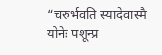“चरुर्भवति स्यादेवास्मै योनेः पशून्प्र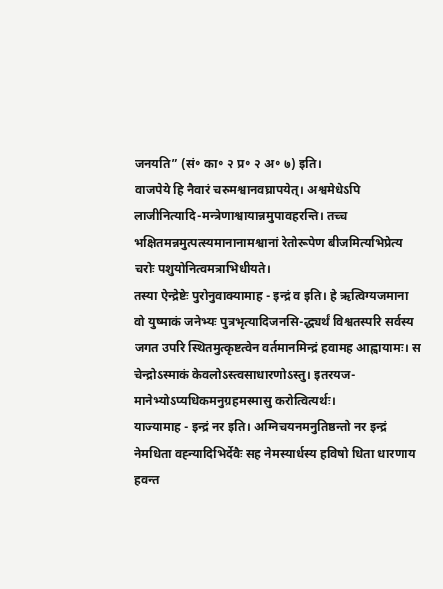जनयति” (सं॰ का॰ २ प्र॰ २ अ॰ ७) इति।
वाजपेये हि नैवारं चरुमश्वानवघ्रापयेत्। अश्वमेधेऽपि लाजीनित्यादि-मन्त्रेणाश्वायान्नमुपावहरन्ति। तच्च भक्षितमन्नमुत्पत्स्यमानानामश्वानां रेतोरूपेण बीजमित्यभिप्रेत्य चरोः पशुयोनित्वमत्राभिधीयते।
तस्या ऐन्द्रेष्टेः पुरोनुवाक्यामाह - इन्द्रं व इति। हे ऋत्विग्यजमाना वो युष्माकं जनेभ्यः पुत्रभृत्यादिजनसि-द्ध्यर्थं विश्वतस्परि सर्वस्य जगत उपरि स्थितमुत्कृष्टत्वेन वर्तमानमिन्द्रं हवामह आह्वायामः। स चेन्द्रोऽस्माकं केवलोऽस्त्वसाधारणोऽस्तु। इतरयज-मानेभ्योऽप्यधिकमनुग्रहमस्मासु करोत्वित्यर्थः।
याज्यामाह - इन्द्रं नर इति। अग्निचयनमनुतिष्ठन्तो नर इन्द्रं नेमधिता वह्न्यादिभिर्देवैः सह नेमस्यार्धस्य हविषो धिता धारणाय हवन्त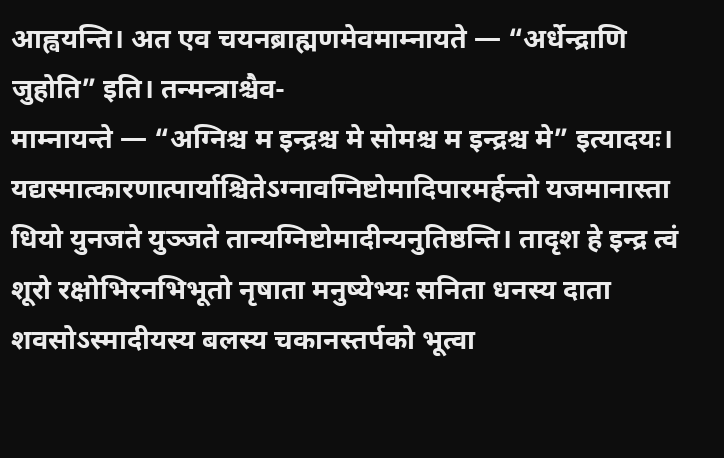आह्वयन्ति। अत एव चयनब्राह्मणमेवमाम्नायते — “अर्धेन्द्राणि जुहोति” इति। तन्मन्त्राश्चैव-
माम्नायन्ते — “अग्निश्च म इन्द्रश्च मे सोमश्च म इन्द्रश्च मे” इत्यादयः। यद्यस्मात्कारणात्पार्याश्चितेऽग्नावग्निष्टोमादिपारमर्हन्तो यजमानास्ता धियो युनजते युञ्जते तान्यग्निष्टोमादीन्यनुतिष्ठन्ति। तादृश हे इन्द्र त्वं शूरो रक्षोभिरनभिभूतो नृषाता मनुष्येभ्यः सनिता धनस्य दाता शवसोऽस्मादीयस्य बलस्य चकानस्तर्पको भूत्वा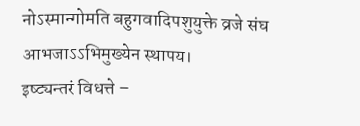नोऽस्मान्गोमति बहुगवादिपशुयुक्ते व्रजे संघ आभजाऽऽभिमुख्येन स्थापय।
इष्ट्यन्तरं विधत्ते –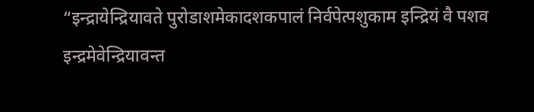“इन्द्रायेन्द्रियावते पुरोडाशमेकादशकपालं निर्वपेत्पशुकाम इन्द्रियं वै पशव इन्द्रमेवेन्द्रियावन्त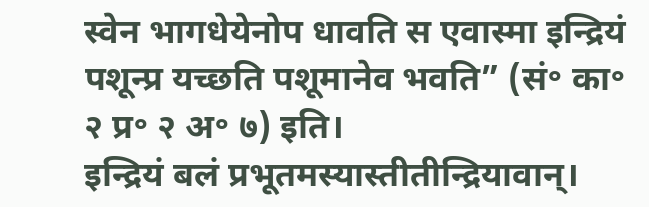स्वेन भागधेयेनोप धावति स एवास्मा इन्द्रियं पशून्प्र यच्छति पशूमानेव भवति” (सं॰ का॰ २ प्र॰ २ अ॰ ७) इति।
इन्द्रियं बलं प्रभूतमस्यास्तीतीन्द्रियावान्।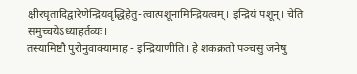क्षीरघृतादिद्वारेणेन्द्रियवृद्धिहेतु-त्वात्पशूनामिन्द्रियत्वम्। इन्द्रियं पशून्। चेति समुच्चयेऽध्याहर्तव्यः।
तस्यामिष्टौ पुरोनुवाक्यामाह - इन्द्रियाणीति। हे शकक्रतो पञ्चसु जनेषु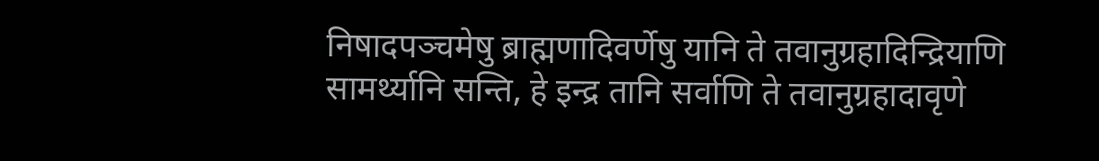निषादपञ्चमेषु ब्राह्मणादिवर्णेषु यानि ते तवानुग्रहादिन्द्रियाणि सामर्थ्यानि सन्ति, हे इन्द्र तानि सर्वाणि ते तवानुग्रहादावृणे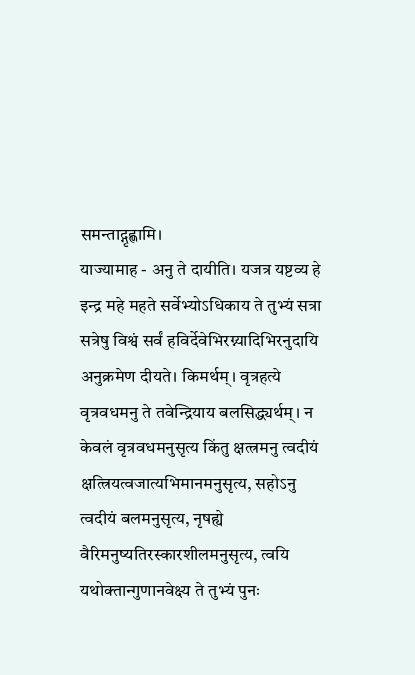समन्ताद्गृह्णामि।
याज्यामाह - अनु ते दायीति। यजत्र यष्टव्य हे इन्द्र महे महते सर्वेभ्योऽधिकाय ते तुभ्यं सत्रा सत्रेषु विश्वं सर्वं हविर्देवेभिरग्न्यादिभिरनुदायि अनुक्रमेण दीयते। किमर्थम्। वृत्रहत्ये वृत्रवधमनु ते तवेन्द्रियाय बलसिद्ध्यर्थम्। न केवलं वृत्रवधमनुसृत्य किंतु क्षत्त्रमनु त्वदीयं क्षत्त्रियत्वजात्यभिमानमनुसृत्य, सहोऽनु त्वदीयं बलमनुसृत्य, नृषह्ये वैरिमनुष्यतिरस्कारशीलमनुसृत्य, त्वयि यथोक्तान्गुणानवेक्ष्य ते तुभ्यं पुनः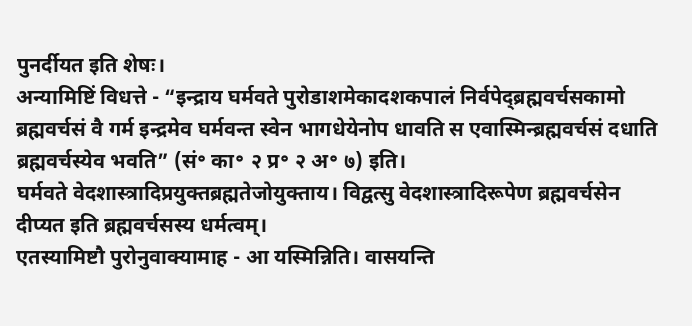पुनर्दीयत इति शेषः।
अन्यामिष्टिं विधत्ते - “इन्द्राय घर्मवते पुरोडाशमेकादशकपालं निर्वपेद्ब्रह्मवर्चसकामो ब्रह्मवर्चसं वै गर्म इन्द्रमेव घर्मवन्त स्वेन भागधेयेनोप धावति स एवास्मिन्ब्रह्मवर्चसं दधाति ब्रह्मवर्चस्येव भवति” (सं॰ का॰ २ प्र॰ २ अ॰ ७) इति।
घर्मवते वेदशास्त्रादिप्रयुक्तब्रह्मतेजोयुक्ताय। विद्वत्सु वेदशास्त्रादिरूपेण ब्रह्मवर्चसेन दीप्यत इति ब्रह्मवर्चसस्य धर्मत्वम्।
एतस्यामिष्टौ पुरोनुवाक्यामाह - आ यस्मिन्निति। वासयन्ति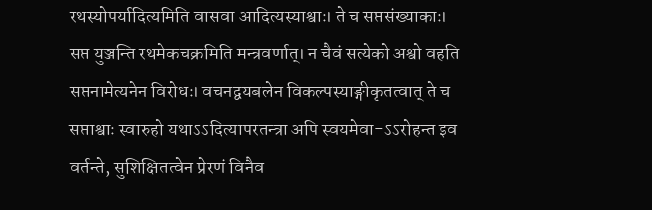रथस्योपर्यादित्यमिति वासवा आदित्यस्याश्वाः। ते च सप्तसंख्याकाः। सप्त युञ्जन्ति रथमेकचक्रमिति मन्त्रवर्णात्। न चैवं सत्येको अश्वो वहति सप्तनामेत्यनेन विरोधः। वचनद्वयबलेन विकल्पस्याङ्गीकृतत्वात् ते च सप्ताश्वाः स्वारुहो यथाऽऽदित्यापरतन्त्रा अपि स्वयमेवा-ऽऽरोहन्त इव वर्तन्ते, सुशिक्षितत्वेन प्रेरणं विनैव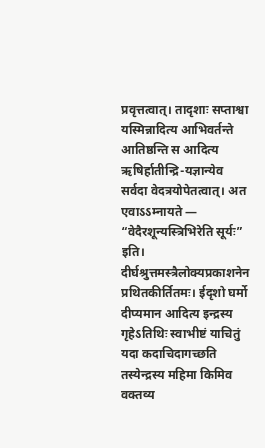प्रवृत्तत्वात्। तादृशाः सप्ताश्वा यस्मिन्नादित्य आभिवर्तन्ते आतिष्ठन्ति स आदित्य ऋषिर्हातीन्द्रि-यज्ञान्येव सर्वदा वेदत्रयोपेतत्वात्। अत एवाऽऽम्नायते — “वेदैरशून्यस्त्रिभिरेति सूर्यः” इति। दीर्घश्रुत्तमस्त्रैलोक्यप्रकाशनेन प्रथितकीर्तितमः। ईदृशो घर्मो दीप्यमान आदित्य इन्द्रस्य गृहेऽतिथिः स्वाभीष्टं याचितुं यदा कदाचिदागच्छति तस्येन्द्रस्य महिमा किमिव वक्तव्य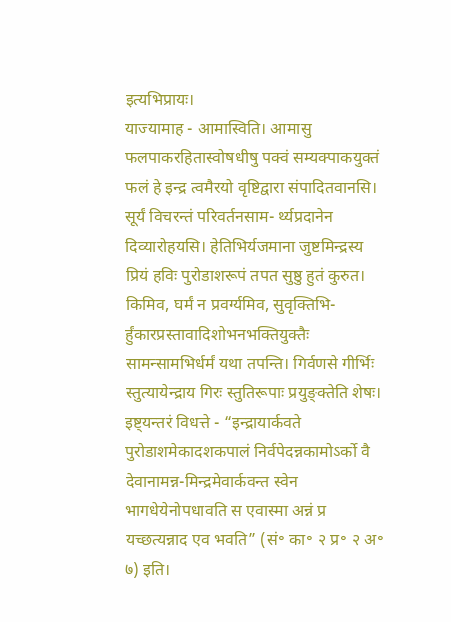इत्यभिप्रायः।
याज्यामाह - आमास्विति। आमासु फलपाकरहितास्वोषधीषु पक्वं सम्यक्पाकयुक्तं फलं हे इन्द्र त्वमैरयो वृष्टिद्वारा संपादितवानसि। सूर्यं विचरन्तं परिवर्तनसाम- र्थ्यप्रदानेन दिव्यारोहयसि। हेतिभिर्यजमाना जुष्टमिन्द्रस्य प्रियं हविः पुरोडाशरूपं तपत सुष्ठु हुतं कुरुत। किमिव, घर्मं न प्रवर्ग्यमिव, सुवृक्तिभि-र्हुंकारप्रस्तावादिशोभनभक्तियुक्तैः सामन्सामभिर्धर्मं यथा तपन्ति। गिर्वणसे गीर्भिः स्तुत्यायेन्द्राय गिरः स्तुतिरूपाः प्रयुङ्क्तेति शेषः।
इष्ट्यन्तरं विधत्ते - “इन्द्रायार्कवते पुरोडाशमेकादशकपालं निर्वपेदन्नकामोऽर्को वै देवानामन्न-मिन्द्रमेवार्कवन्त स्वेन भागधेयेनोपधावति स एवास्मा अन्नं प्र यच्छत्यन्नाद एव भवति” (सं॰ का॰ २ प्र॰ २ अ॰ ७) इति।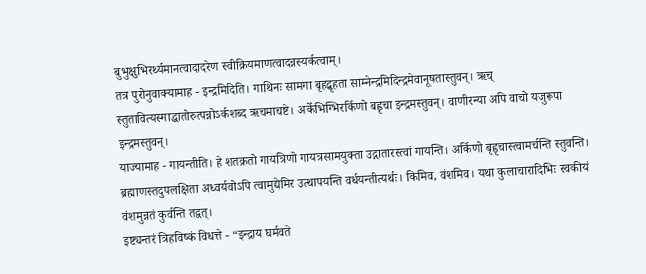बुभुक्षुभिरर्थ्यमानत्वादादरेण स्वीक्रियमाणत्वादन्नस्यर्कत्वाम्।
तत्र पुरोनुवाक्यामाह - इन्द्रमिदिति। गाथिनः सामगा बृहद्बृहता साम्नेन्द्रमिदिन्द्रमेवानूषतास्तुवन्। ऋच् स्तुतावित्यस्माद्धातोरुत्पन्नोऽर्कशब्द ऋचमाचष्टे। अर्केभिग्भिरर्किणो बह्वृचा इन्द्रमस्तुवन्। वाणीरन्या अपि वाचो यजुरूपा इन्द्रमस्तुवन्।
याज्यामाह - गायन्तीति। हे शतक्रतो गायत्रिणो गायत्रसामयुक्ता उद्गातारस्त्वां गायन्ति। अर्किणो बृह्वृचास्त्वामर्चन्ति स्तुवन्ति। ब्रह्माणस्तदुपलक्षिता अध्वर्यवोऽपि त्वामुद्येमिर उत्थापयन्ति वर्धयन्तीत्यर्थः। किमिव, वंशमिव। यथा कुलाचारादिभिः स्वकीयं वंशमुन्नतं कुर्वन्ति तद्वत्।
इष्ट्यन्तरं त्रिहविष्कं विधत्ते - “इन्द्राय घर्मवते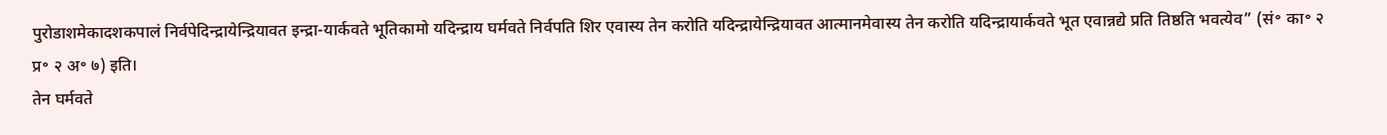पुरोडाशमेकादशकपालं निर्वपेदिन्द्रायेन्द्रियावत इन्द्रा-यार्कवते भूतिकामो यदिन्द्राय घर्मवते निर्वपति शिर एवास्य तेन करोति यदिन्द्रायेन्द्रियावत आत्मानमेवास्य तेन करोति यदिन्द्रायार्कवते भूत एवान्नद्ये प्रति तिष्ठति भवत्येव” (सं॰ का॰ २ प्र॰ २ अ॰ ७) इति।
तेन घर्मवते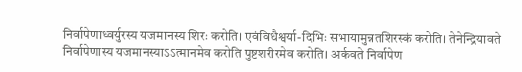निर्वापेणाध्वर्युरस्य यजमानस्य शिरः करोति। एवंविधैश्वर्या-दिभिः सभायामुन्नतशिरस्कं करोति। तेनेन्द्रियावते निर्वापेणास्य यजमानस्याऽऽत्मानमेव करोति पुष्टशरीरमेव करोति। अर्कवते निर्वापेण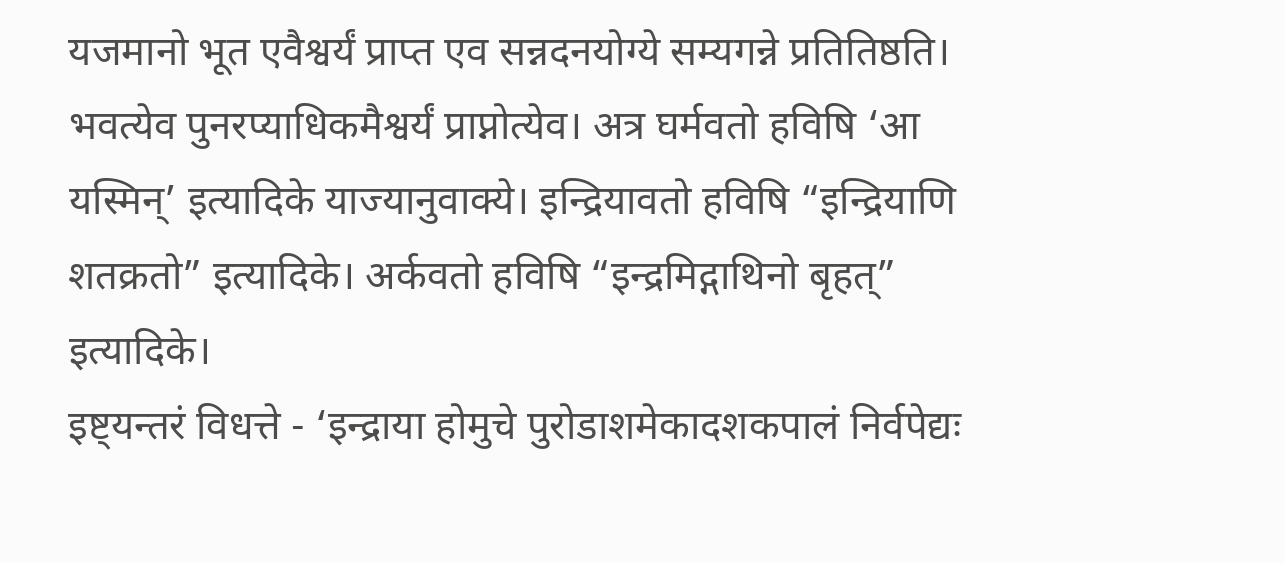यजमानो भूत एवैश्वर्यं प्राप्त एव सन्नदनयोग्ये सम्यगन्ने प्रतितिष्ठति। भवत्येव पुनरप्याधिकमैश्वर्यं प्राप्नोत्येव। अत्र घर्मवतो हविषि ‘आ यस्मिन्’ इत्यादिके याज्यानुवाक्ये। इन्द्रियावतो हविषि “इन्द्रियाणि शतक्रतो” इत्यादिके। अर्कवतो हविषि “इन्द्रमिद्गाथिनो बृहत्” इत्यादिके।
इष्ट्यन्तरं विधत्ते - ‘इन्द्राया होमुचे पुरोडाशमेकादशकपालं निर्वपेद्यः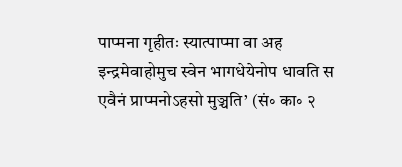पाप्मना गृहीतः स्यात्पाप्मा वा अह इन्द्रमेवाहोमुच स्वेन भागधेयेनोप धावति स एवैनं प्राप्मनोऽहसो मुञ्चति’ (सं॰ का॰ २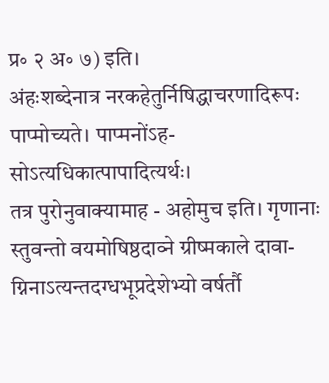प्र॰ २ अ॰ ७) इति।
अंहःशब्देनात्र नरकहेतुर्निषिद्धाचरणादिरूपः पाप्मोच्यते। पाप्मनोंऽह-सोऽत्यधिकात्पापादित्यर्थः।
तत्र पुरोनुवाक्यामाह - अहोमुच इति। गृणानाः स्तुवन्तो वयमोषिष्ठदाव्ने ग्रीष्मकाले दावा-ग्निनाऽत्यन्तदग्धभूप्रदेशेभ्यो वर्षर्तौ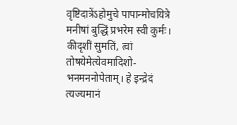वृष्टिदात्रेंऽहोमुचे पापान्मोचयित्रे मनीषां बुद्धिं प्रभरेम स्वी कुर्मः। कीदृशीं सुमतिं, त्वां तोषयेमेत्येवमादिशो-भनमननोपेताम्। हे इन्द्रेदं त्यज्यमानं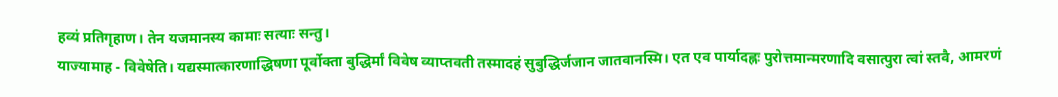हव्यं प्रतिगृहाण। तेन यजमानस्य कामाः सत्याः सन्तु।
याज्यामाह - विवेषेति। यद्यस्मात्कारणाद्धिषणा पूर्वोक्ता बुद्धिर्मां विवेष व्याप्तवती तस्मादहं सुबुद्धिर्जजान जातवानस्मि। एत एव पार्यादह्नः पुरोत्तमान्मरणादि वसात्पुरा त्वां स्तवै, आमरणं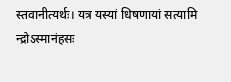स्तवानीत्यर्थः। यत्र यस्यां धिषणायां सत्यामि न्द्रोऽस्मानंहसः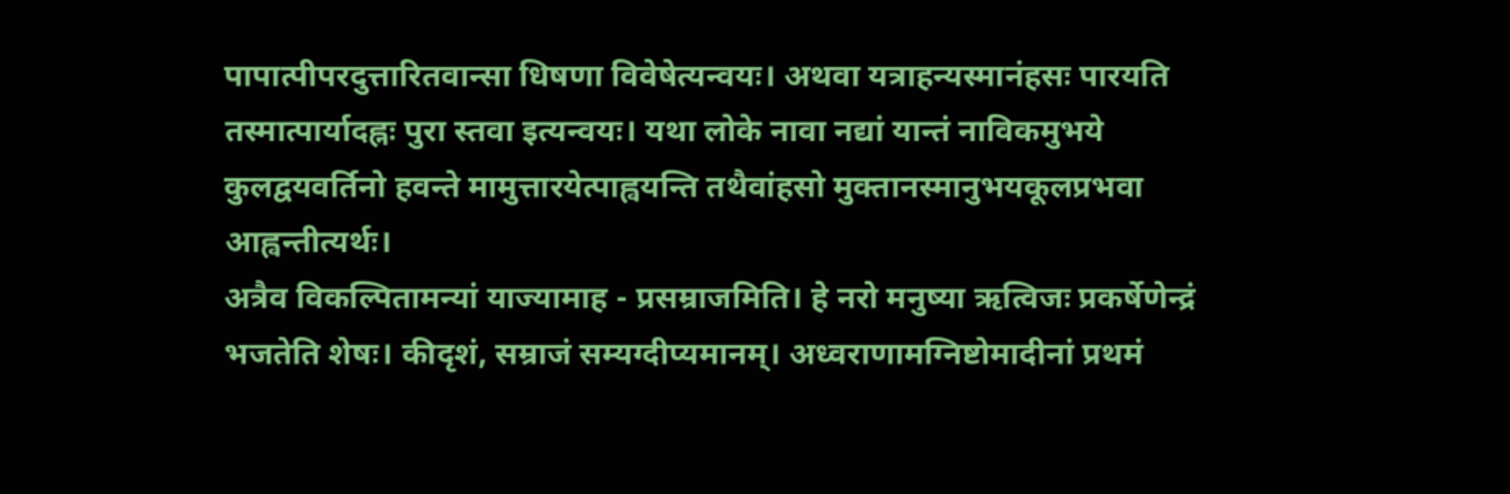पापात्पीपरदुत्तारितवान्सा धिषणा विवेषेत्यन्वयः। अथवा यत्राहन्यस्मानंहसः पारयति तस्मात्पार्यादह्नः पुरा स्तवा इत्यन्वयः। यथा लोके नावा नद्यां यान्तं नाविकमुभये कुलद्वयवर्तिनो हवन्ते मामुत्तारयेत्पाह्वयन्ति तथैवांहसो मुक्तानस्मानुभयकूलप्रभवा आह्वन्तीत्यर्थः।
अत्रैव विकल्पितामन्यां याज्यामाह - प्रसम्राजमिति। हे नरो मनुष्या ऋत्विजः प्रकर्षेणेन्द्रं भजतेति शेषः। कीदृशं, सम्राजं सम्यग्दीप्यमानम्। अध्वराणामग्निष्टोमादीनां प्रथमं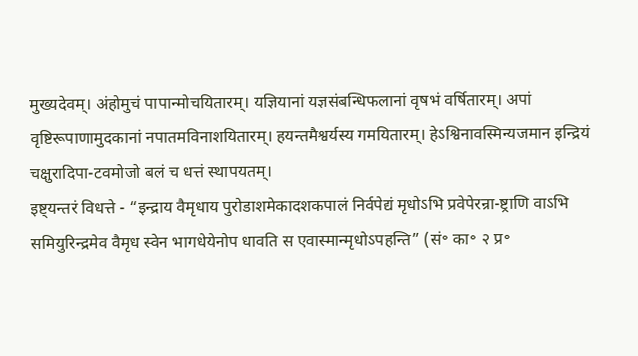मुख्यदेवम्। अंहोमुचं पापान्मोचयितारम्। यज्ञियानां यज्ञसंबन्धिफलानां वृषभं वर्षितारम्। अपां वृष्टिरूपाणामुदकानां नपातमविनाशयितारम्। हयन्तमैश्वर्यस्य गमयितारम्। हेऽश्विनावस्मिन्यजमान इन्द्रियं चक्षुरादिपा-टवमोजो बलं च धत्तं स्थापयतम्।
इष्ट्यन्तरं विधत्ते - “इन्द्राय वैमृधाय पुरोडाशमेकादशकपालं निर्वपेद्यं मृधोऽभि प्रवेपेरन्रा-ष्ट्राणि वाऽभि समियुरिन्द्रमेव वैमृध स्वेन भागधेयेनोप धावति स एवास्मान्मृधोऽपहन्ति” (सं॰ का॰ २ प्र॰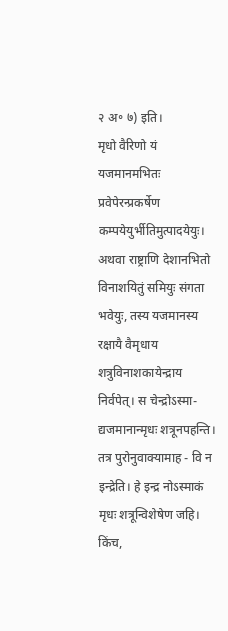२ अ॰ ७) इति।
मृधो वैरिणो यं यजमानमभितः प्रवेपेरन्प्रकर्षेण कम्पयेयुर्भीतिमुत्पादयेयुः। अथवा राष्ट्राणि देशानभितो विनाशयितुं समियुः संगता भवेयुः, तस्य यजमानस्य रक्षायै वैमृधाय शत्रुविनाशकायेन्द्राय निर्वपेत्। स चेन्द्रोऽस्मा- द्यजमानान्मृधः शत्रूनपहन्ति।
तत्र पुरोनुवाक्यामाह - वि न इन्द्रेति। हे इन्द्र नोऽस्माकं मृधः शत्रून्विशेषेण जहि। किंच,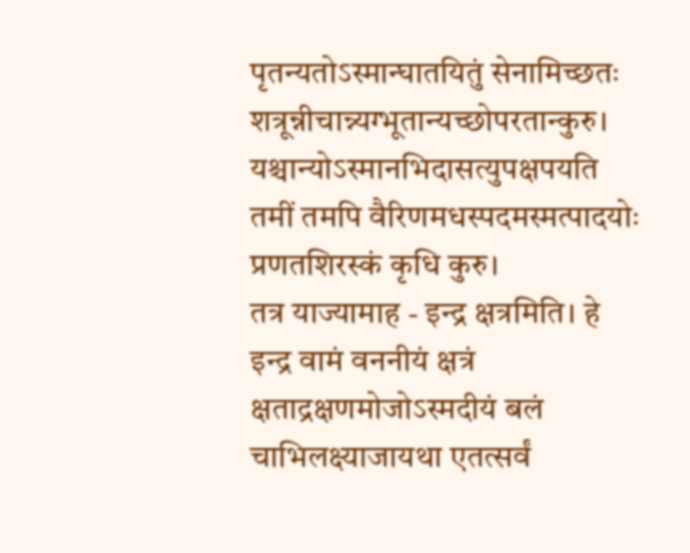पृतन्यतोऽस्मान्घातयितुं सेनामिच्छतः शत्रून्नीचान्न्यग्भूतान्यच्छोपरतान्कुरु। यश्चान्योऽस्मानभिदासत्युपक्षपयति तमीं तमपि वैरिणमधस्पदमस्मत्पादयोः प्रणतशिरस्कं कृधि कुरु।
तत्र याज्यामाह - इन्द्र क्षत्रमिति। हे इन्द्र वामं वननीयं क्षत्रं क्षताद्रक्षणमोजोऽस्मदीयं बलं चाभिलक्ष्याजायथा एतत्सर्वं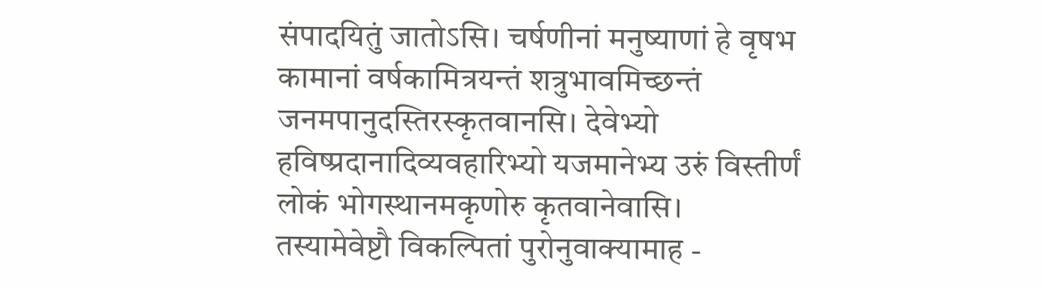संपादयितुं जातोऽसि। चर्षणीनां मनुष्याणां हे वृषभ कामानां वर्षकामित्रयन्तं शत्रुभावमिच्छन्तं जनमपानुदस्तिरस्कृतवानसि। देवेभ्यो हविष्प्रदानादिव्यवहारिभ्यो यजमानेभ्य उरुं विस्तीर्णं लोकं भोगस्थानमकृणोरु कृतवानेवासि।
तस्यामेवेष्टौ विकल्पितां पुरोनुवाक्यामाह -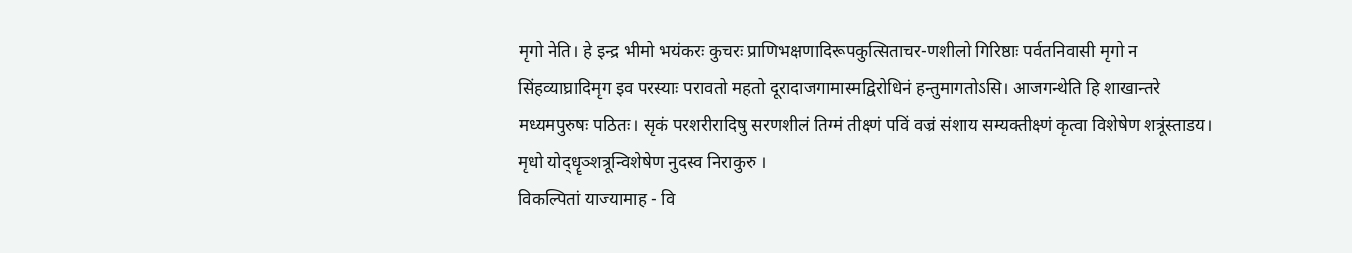मृगो नेति। हे इन्द्र भीमो भयंकरः कुचरः प्राणिभक्षणादिरूपकुत्सिताचर-णशीलो गिरिष्ठाः पर्वतनिवासी मृगो न सिंहव्याघ्रादिमृग इव परस्याः परावतो महतो दूरादाजगामास्मद्विरोधिनं हन्तुमागतोऽसि। आजगन्थेति हि शाखान्तरे मध्यमपुरुषः पठितः। सृकं परशरीरादिषु सरणशीलं तिग्मं तीक्ष्णं पविं वज्रं संशाय सम्यक्तीक्ष्णं कृत्वा विशेषेण शत्रूंस्ताडय। मृधो योद्धॄञ्शत्रून्विशेषेण नुदस्व निराकुरु ।
विकल्पितां याज्यामाह - वि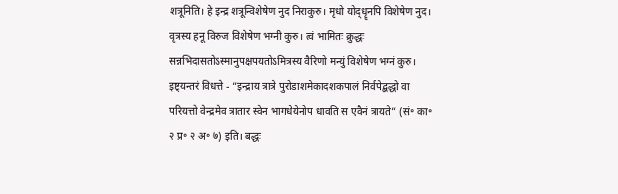शत्रूनिति। हे इन्द्र शत्रून्विशेषेण नुद निराकुरु। मृधो योद्धॄनपि विशेषेण नुद। वृत्रस्य हनू विरुज विशेषेण भग्नी कुरु। त्वं भामितः क्रुद्धः सन्नभिदासतोऽस्मानुपक्षपयतोऽमित्रस्य वैरिणो मन्युं विशेषेण भग्नं कुरु।
इष्ट्यन्तरं विधत्ते - “इन्द्राय त्रात्रे पुरोडाशमेकादशकपालं निर्वपेद्बद्धो वा परियत्तो वेन्द्रमेव त्रातार स्वेन भागधेयेनोप धावति स एवैनं त्रायते” (सं॰ का॰ २ प्र॰ २ अ॰ ७) इति। बद्धः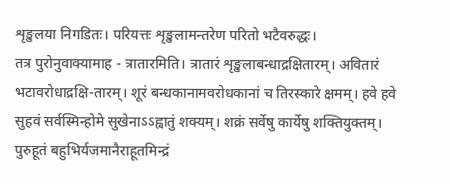शृङ्खलया निगडितः। परियत्तः शृङ्खलामन्तरेण परितो भटैवरुद्धः।
तत्र पुरोनुवाक्यामाह - त्रातारमिति। त्रातारं शृङ्खलाबन्धाद्रक्षितारम्। अवितारं भटावरोधाद्रक्षि-तारम्। शूरं बन्धकानामवरोधकानां च तिरस्कारे क्षमम्। हवे हवे सुहवं सर्वस्मिन्होमे सुखेनाऽऽह्वातुं शक्यम्। शक्रं सर्वेषु कार्येषु शक्तियुक्तम्। पुरुहूतं बहुभिर्यजमानैराहूतमिन्द्रं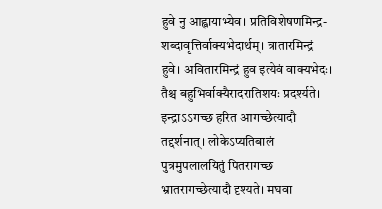हुवे नु आह्वायाभ्येव। प्रतिविशेषणमिन्द्र-शब्दावृत्तिर्वाक्यभेदार्थम्। त्रातारमिन्द्रं हुवे। अवितारमिन्द्रं हुव इत्येवं वाक्यभेदः। तैश्च बहुभिर्वाक्यैरादरातिशयः प्रदर्श्यते। इन्द्राऽऽगच्छ हरित आगच्छेत्यादौ तद्दर्शनात्। लोकेऽप्यतिबालं पुत्रमुपलालयितुं पितरागच्छ भ्रातरागच्छेत्यादौ दृश्यते। मघवा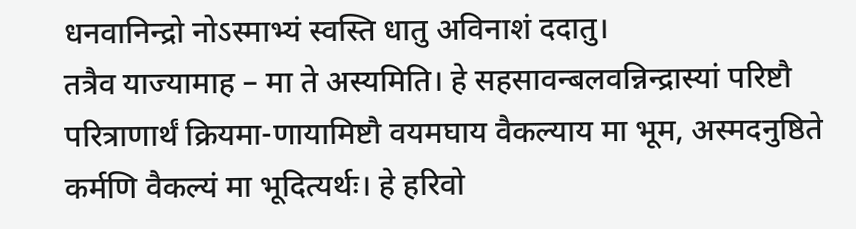धनवानिन्द्रो नोऽस्माभ्यं स्वस्ति धातु अविनाशं ददातु।
तत्रैव याज्यामाह – मा ते अस्यमिति। हे सहसावन्बलवन्निन्द्रास्यां परिष्टौ परित्राणार्थं क्रियमा-णायामिष्टौ वयमघाय वैकल्याय मा भूम, अस्मदनुष्ठिते कर्मणि वैकल्यं मा भूदित्यर्थः। हे हरिवो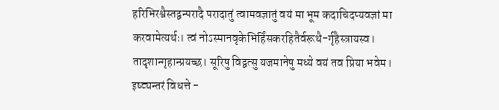हरिभिरश्वैस्तद्वन्परादै परादातुं त्वामवज्ञातुं वयं मा भूम कदाचिदप्यवज्ञां मा करवामेत्यर्थः। त्वं नोऽस्मानवृकेभिर्हिंसकरहितैर्वरूथै-र्गृहैस्त्रायस्व। तादृशान्गृहान्प्रयच्छ। सूरिषु विद्वत्सु यजमानेषु मध्ये वयं तव प्रिया भवेम।
इष्ट्यन्तरं विधत्ते -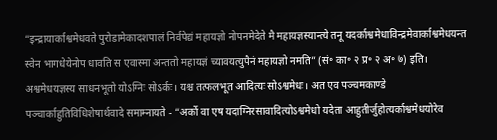“इन्द्रायार्काश्वमेधवते पुरोडामेकादशपालं निर्वपेद्यं महायज्ञो नोपनमेदेते मै महायज्ञस्यान्त्ये तनू यदर्काश्वमेधाविन्द्रमेवार्काश्वमेधयन्त स्वेन भागधेयेनोप धावति स एवास्मा अन्ततो महायज्ञं च्यावयत्युपैनं महायज्ञो नमति” (सं॰ का॰ २ प्र॰ २ अ॰ ७) इति।
अश्वमेधयज्ञस्य साधनभूतो योऽग्निः सोऽर्कः। यश्च तत्फलभूत आदित्यः सोऽश्वमेधः। अत एव पञ्चमकाण्डे पञ्चार्काहुतिविधिशेषार्थवादे समाम्नायते - “अर्को वा एष यदाग्निरसावादित्योऽश्वमेधो यदेता आहुतीर्जुहोत्यर्काश्वमेधयोरेव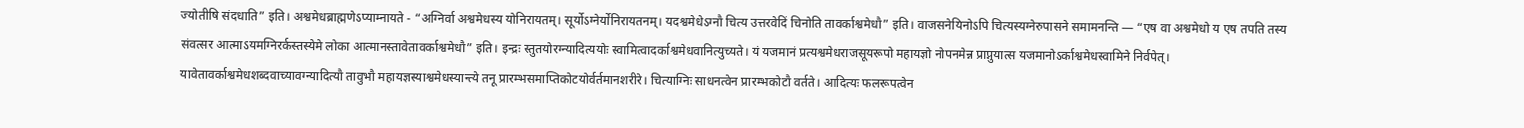ज्योतीषि संदधाति” इति। अश्वमेधब्राह्मणेऽप्याम्नायते - “अग्निर्वा अश्वमेधस्य योनिरायतम्। सूर्योऽग्नेर्योनिरायतनम्। यदश्वमेधेऽग्नौ चित्य उत्तरवेदिं चिनोति तावर्काश्वमेधौ” इति। वाजसनेयिनोऽपि चित्यस्यग्नेरुपासने समामनन्ति — “एष वा अश्वमेधो य एष तपति तस्य संवत्सर आत्माऽयमग्निरर्कस्तस्येमे लोका आत्मानस्तावेतावर्काश्वमेधौ” इति। इन्द्रः स्तुतयोरग्न्यादित्ययोः स्वामित्वादर्काश्वमेधवानित्युच्यते। यं यजमानं प्रत्यश्वमेधराजसूयरूपो महायज्ञो नोपनमेन्न प्राप्नुयात्स यजमानोऽर्काश्वमेधस्वामिने निर्वपेत्। यावेतावर्काश्वमेधशब्दवाच्यावग्न्यादित्यौ तावुभौ महायज्ञस्याश्वमेधस्यान्त्ये तनू प्रारम्भसमाप्तिकोटयोर्वर्तमानशरीरे। चित्याग्निः साधनत्वेन प्रारम्भकोटौ वर्तते। आदित्यः फलरूपत्वेन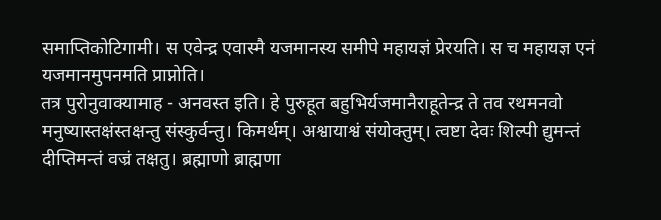समाप्तिकोटिगामी। स एवेन्द्र एवास्मै यजमानस्य समीपे महायज्ञं प्रेरयति। स च महायज्ञ एनं यजमानमुपनमति प्राप्नोति।
तत्र पुरोनुवाक्यामाह - अनवस्त इति। हे पुरुहूत बहुभिर्यजमानैराहूतेन्द्र ते तव रथमनवो मनुष्यास्तक्षंस्तक्षन्तु संस्कुर्वन्तु। किमर्थम्। अश्वायाश्वं संयोक्तुम्। त्वष्टा देवः शिल्पी द्युमन्तं दीप्तिमन्तं वज्रं तक्षतु। ब्रह्माणो ब्राह्मणा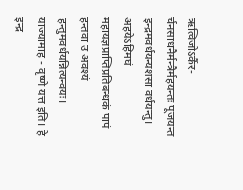ऋत्विजोऽर्कैर-र्चनसाधनैर्मन्त्रैर्महयन्तः पूजयन्त इन्द्रमवर्धयन्यशसा वर्धयन्तु। अहयेऽहिमघं महायज्ञप्राप्तिप्रतिबन्धकं पापं हन्तवा उ अवश्यं हन्तुमवर्धयन्नित्यन्वयः।
याज्यामाह - वृष्णे यत्त इति। हे इन्द्र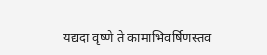यद्यदा वृष्णे ते कामाभिवर्षिणस्तव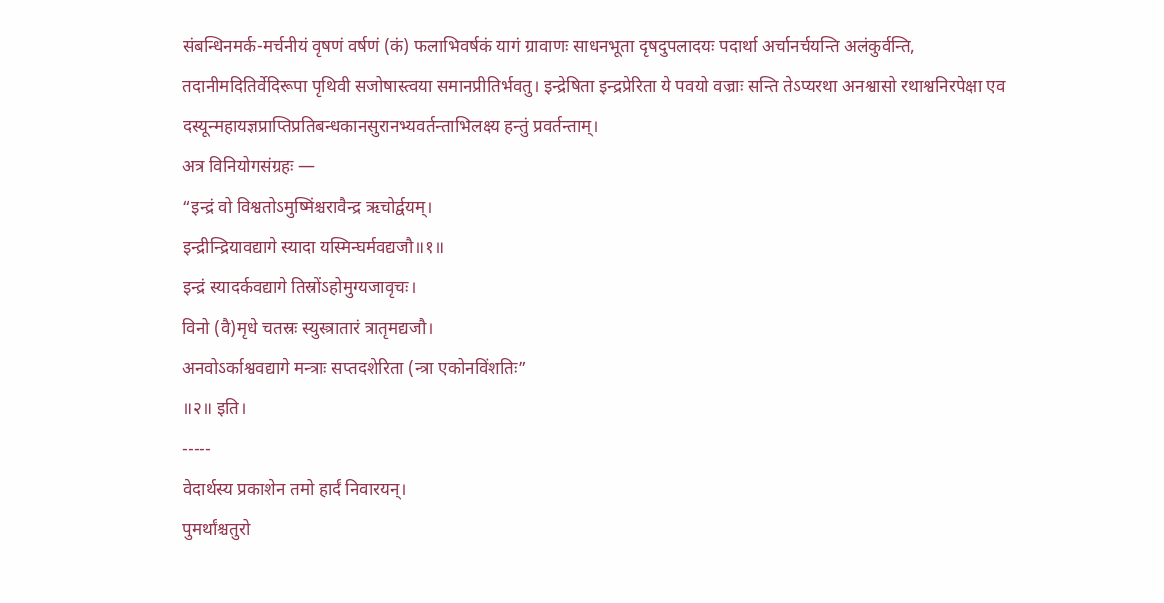संबन्धिनमर्क-मर्चनीयं वृषणं वर्षणं (कं) फलाभिवर्षकं यागं ग्रावाणः साधनभूता दृषदुपलादयः पदार्था अर्चानर्चयन्ति अलंकुर्वन्ति, तदानीमदितिर्वेदिरूपा पृथिवी सजोषास्त्वया समानप्रीतिर्भवतु। इन्द्रेषिता इन्द्रप्रेरिता ये पवयो वज्राः सन्ति तेऽप्यरथा अनश्वासो रथाश्वनिरपेक्षा एव दस्यून्महायज्ञप्राप्तिप्रतिबन्धकानसुरानभ्यवर्तन्ताभिलक्ष्य हन्तुं प्रवर्तन्ताम्।
अत्र विनियोगसंग्रहः —
“इन्द्रं वो विश्वतोऽमुष्मिंश्चरावैन्द्र ऋचोर्द्वयम्।
इन्द्रीन्द्रियावद्यागे स्यादा यस्मिन्घर्मवद्यजौ॥१॥
इन्द्रं स्यादर्कवद्यागे तिस्रोंऽहोमुग्यजावृचः।
विनो (वै)मृधे चतस्रः स्युस्त्रातारं त्रातृमद्यजौ।
अनवोऽर्काश्ववद्यागे मन्त्राः सप्तदशेरिता (न्त्रा एकोनविंशतिः”
॥२॥ इति।
-----
वेदार्थस्य प्रकाशेन तमो हार्दं निवारयन्।
पुमर्थांश्चतुरो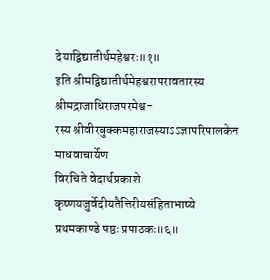देयाद्विद्यातीर्थमहेश्वरः॥१॥
इति श्रीमद्विद्यातीर्थमेहश्वरापरावतारस्य श्रीमद्राजाधिराजपरमेश्व-
रस्य श्रीवीरबुक्कमहाराजस्याऽऽज्ञापरिपालकेन माधवाचार्येण
विरचिते वेदार्थप्रकाशे कृष्णयजुर्वेदीयतैत्तिरीयसंहिताभाष्ये
प्रथमकाण्डे षष्ठः प्रपाठकः॥६॥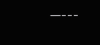—---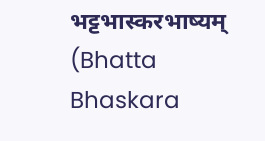भट्टभास्करभाष्यम् (Bhatta Bhaskara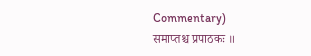Commentary)
समाप्तश्च प्रपाठकः ॥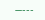—---